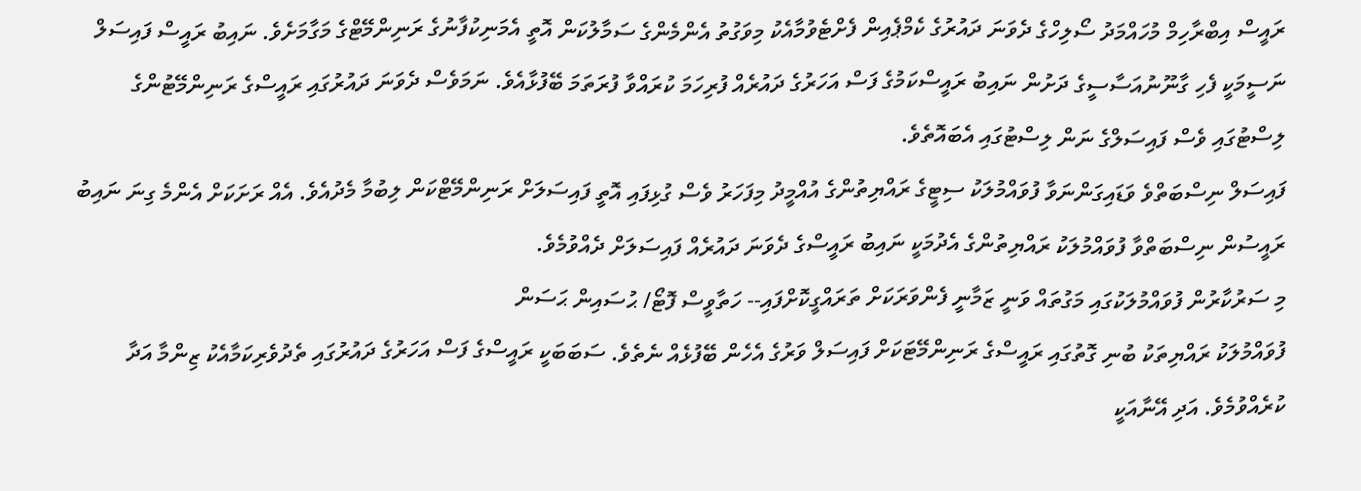ރައީސް އިބްރާހިމް މުހައްމަދު ސޯލިހްގެ ދެވަނަ ދައުރުގެ ކެމްޕެއިން ފެށްޓެވުމާއެކު މިވަގުތު އެންމެންގެ ސަމާލުކަން އޮތީ އެމަނިކުފާނުގެ ރަނިންމޭޓްގެ މަގާމަށެވެ. ނައިބު ރައީސް ފައިސަލް ނަސީމަކީ ފެހި ގާނޫނުއަސާސީގެ ދަށުން ނައިބު ރައީސްކަމުގެ ފަސް އަހަރުގެ ދައުރެއް ފުރިހަމަ ކުރައްވާ ފުރަތަމަ ބޭފުޅާއެވެ. ނަމަވެސް ދެވަނަ ދައުރުގައި ރައީސްގެ ރަނިންމޭޓުންގެ ލިސްޓުގައި ވެސް ފައިސަލްގެ ނަން ލިސްޓުގައި އެބައޮތެވެ.
ފައިސަލް ނިސްބަތްވެ ވަޑައިގަންނަވާ ފުވައްމުލަކު ސިޓީގެ ރައްޔިތުންގެ އުއްމީދު މިފަހަރު ވެސް ގުޅިފައި އޮތީ ފައިސަލަށް ރަނިންމޭޓްކަން ލިބުމާ މެދުއެވެ. އެއް ރަށަކަށް އެންމެ ގިނަ ނައިބު ރައީސުން ނިސްބަތްވާ ފުވައްމުލަކު ރައްޔިތުންގެ އެދުމަކީ ނައިބު ރައީސްގެ ދެވަނަ ދައުރެއް ފައިސަލަށް ދެއްވުމެވެ.
މި ސަރުކާރުން ފުވައްމުލަކުގައި މަގުތައް ވަނީ ޒަމާނީ ފެންވަރަކަށް ތަރައްގީކޮށްފައި-- ހަތާވީސް ފޮޓޯ/ ޙުސައިން ޙަސަން
ފުވައްމުލަކު ރައްޔިތަކު ބުނި ގޮތުގައި ރައީސްގެ ރަނިންމޭޓަކަށް ފައިސަލް ވަރުގެ އެހެން ބޭފުޅެއް ނެތެވެ. ސަބަބަކީ ރައީސްގެ ފަސް އަހަރުގެ ދައުރުގައި ތެދުވެރިކަމާއެކު ޒިންމާ އަދާ ކުރެއްވުމެވެ. އަދި އޭނާއަކީ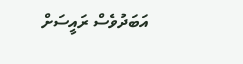އަބަދުވެސް ރައީސަށް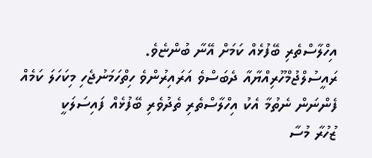އިހްލާސްތެރި ބޭފުޅެއް ކަމަށް އޭނާ ބުންޏެވެ.
ރައީސުލްޖުމްހޫރިއްޔާއާ ދެބަސްވެ އަރައިރުންވެ ހިތްހަމަނުޖެހި މިކަހަލަ ކަމެއް ފެންނަން ނެތުމާ އެކު އިހްލާސްތެރި ތެދުވެރި ބޭފުޅެއް ފައިސަލަކީ
ޒުހުރާ މުސާ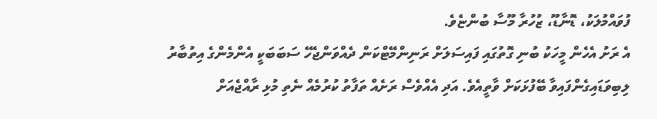ފުވައްމުލަކު، ޑޮނާޑޫ، ޒުހުރާ މޫސާ ބުންޏެވެ.
އެ ރަށު އެހެން މީހަކު ބުނި ގޮތުގައި ފައިސަލަށް ރަނިންމޭޓްކަން ދެއްވަންޖެހޭ ސަބަބަކީ އެންމެންގެ އިތުބާރު ލިބިވަޑައިގެންފައިވާ ބޭފުޅަކަށް ވާތީއެވެ. އަދި އެއްވެސް ރަށެއް ތަފާތު ކުރުމެއް ނެތި މުޅި ރާއްޖެއަށް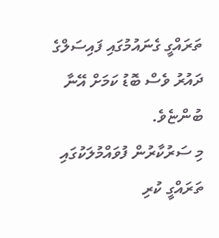ތަރައްގީ ގެނައުމުގައި ފައިސަލްގެ ދައުރު ވެސް ބޮޑު ކަމަށް އޭނާ ބުންޏެވެ.
މި ސަރުކާރުން ފުވައްމުލަކުގައި ތަރައްގީ ކުރި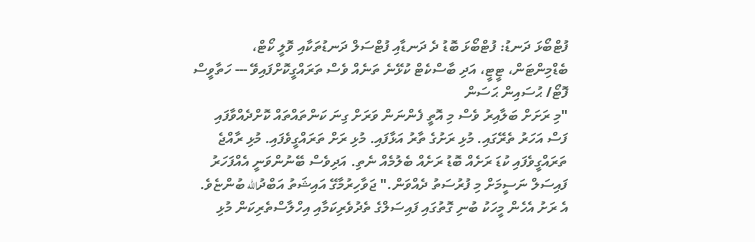ފުޓްބޯޅަ ދަނޑު: ފުޓްބޯޅަ ބޮޑު ދެ ދަނޑާއި ފުޓްސަލް ދަނޑުތަކާއި ވޮލީ ކޯޓް، ބެޑްމިންޓަން، ޓީޓީ، އަދި ބާސްކެޓް ކުޅޭނެ ތަނެއް ވެސް ތަރައްގީކޮށްފައިވޭ --- ހަތާވީސް ފޮޓޯ/ ޙުސައިން ޙަސަން
"މި ރަށަށް ބަލާއިރު ވެސް މި އޮތީ ފެންނަން ވަރަށް ގިނަ ކަންތައްތައް ކޮށްދެއްވާފައި ފަސް އަހަރު ތެރޭގައި. މުޅި ރަށުގެ ތާރު އަޅާފައި. މުޅި ރަށް ތަރައްގީވެފައި. މުޅި ރާއްޖެ ތަރައްގީވެފައި ކުޑަ ރަށެއް ބޮޑު ރަށެއް ބެލުމެއް ނެތި. އަދިވެސް ބޭނުންވަނީ އެއްފަހަރު ފައިސަލް ނަސީމަށް މި ފުރުސަތު ދެއްވަން." ޖަވާހިރުމާގޭ އައިޝަތު އަބްދުالله ބުންޏެވެ.
އެ ރަށު އެހެން މީހަކު ބުނި ގޮތުގައި ފައިސަލްގެ ތެދުވެރިކަމާއި އިހްލާސްތެރިކަން މުޅި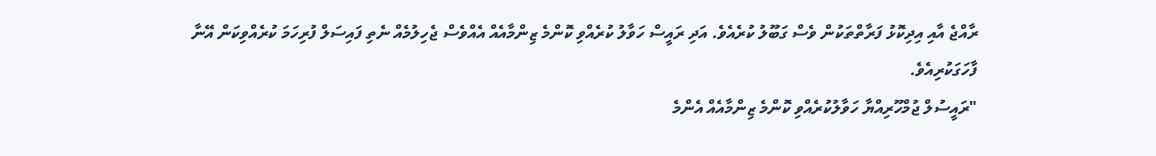ރާއްޖެ އާއި އިދިކޮޅު ފަރާތްތަކުން ވެސް ގަބޫލު ކުރެއެވެ. އަދި ރައީސް ހަވާލު ކުރެއްވި ކޮންމެ ޒިންމާއެއް އެއްވެސް ޖެހިލުމެއް ނެތި ފައިސަލް ފުރިހަމަ ކުރެއްވިކަން އޭނާ ފާހަގަކުރިއެވެ.
"ރައީސުލް ޖުމްހޫރިއްޔާ ހަވާލުކުރެއްވި ކޮންމެ ޒިންމާއެއް އެންމެ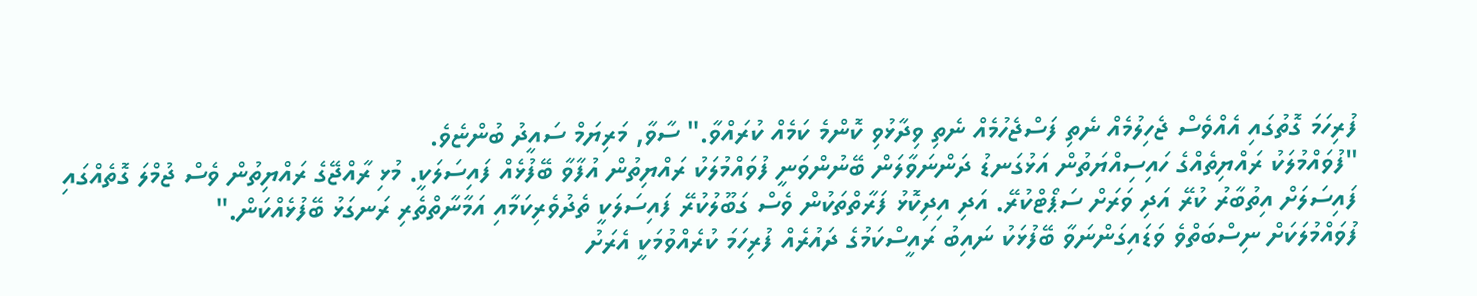ފުރިހަމަ ގޮތުގައި އެއްވެސް ޖެހިލުމެއް ނެތި ފަސްޖެހުމެއް ނެތި ވިދާޅުވި ކޮންމެ ކަމެއް ކުރައްވާ." ސާވާ, މަރިޔަމް ސައީދު ބުންޏެވެ.
"ފުވައްމުލަކު ރައްޔިތެއްގެ ހައިސިއްޔަތުން އަޅުގަނޑު ދަންނަވާލަން ބޭނުންވަނީ ފުވައްމުލަކު ރައްޔިތުން އުފާވާ ބޭފުޅެއް ފައިސަލަކީ. މުޅި ރާއްޖޭގެ ރައްޔިތުން ވެސް ޖުމްލަ ގޮތެއްގައި ފައިސަލަށް އިތުބާރު ކުރޭ އަދި ވަރަށް ސަޕޯޓްކުރޭ. އަދި އިދިކޮޅު ފަރާތްތަކުން ވެސް ގަބޫލުކުރޭ ފައިސަލަކީ ތެދުވެރިކަމާއި އަމާނާތްތެރި ރަނގަޅު ބޭފުޅެއްކަން."
ފުވައްމުލަކަށް ނިސްބަތްވެ ވަޑައިގަންނަވާ ބޭފުޅަކު ނައިބު ރައީސްކަމުގެ ދައުރެއް ފުރިހަމަ ކުރެއްވުމަކީ އެރަށު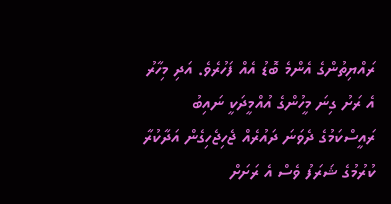ރައްޔިތުންގެ އެންމެ ބޮޑު އެއް ފަހުރެވެ. އަދި މިހާރު އެ ރަށު ގިނަ މީހުންގެ އުއްމީދަކީ ނައިބު ރައީސްކަމުގެ ދެވަނަ ދައުރެއް ޖެހިޖެހިގެން އަދާކުރާ ކުރުމުގެ ޝަރަފު ވެސް އެ ރަށަށް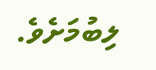ލިބުމަށެވެ.